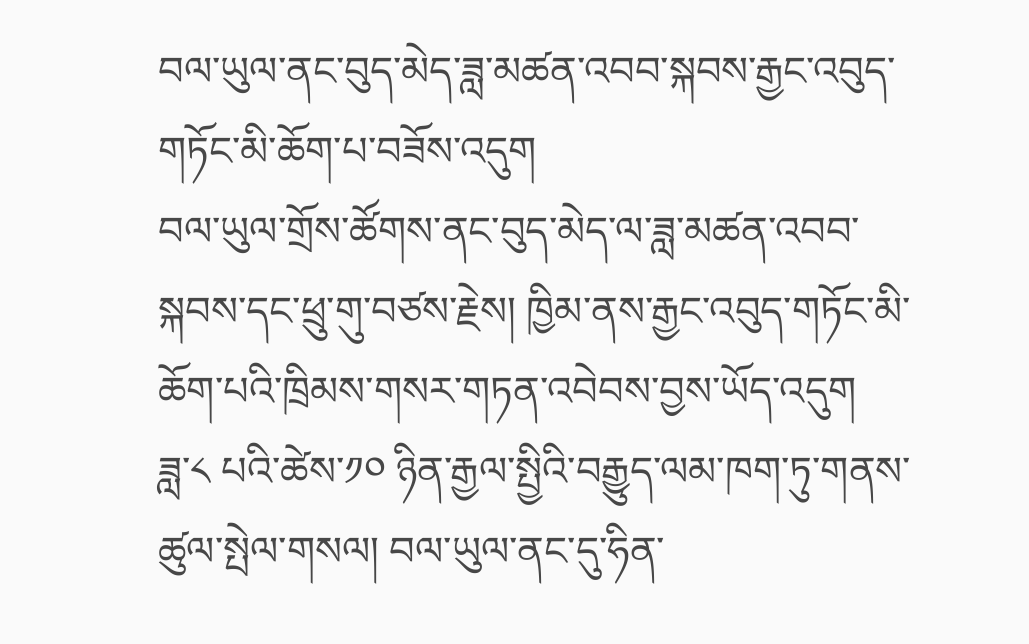བལ་ཡུལ་ནང་བུད་མེད་ཟླ་མཚན་འབབ་སྐབས་རྒྱང་འབུད་གཏོང་མི་ཆོག་པ་བཟོས་འདུག
བལ་ཡུལ་གྲོས་ཚོགས་ནང་བུད་མེད་ལ་ཟླ་མཚན་འབབ་སྐབས་དང་ཕྲུ་གུ་བཙས་རྗེས། ཁྱིམ་ནས་རྒྱང་འབུད་གཏོང་མི་ཆོག་པའི་ཁྲིམས་གསར་གཏན་འབེབས་བྱས་ཡོད་འདུག
ཟླ་༨ པའི་ཚེས་༡༠ ཉིན་རྒྱལ་སྤྱིའི་བརྒྱུད་ལམ་ཁག་ཏུ་གནས་ཚུལ་སྤེལ་གསལ། བལ་ཡུལ་ནང་དུ་ཧིན་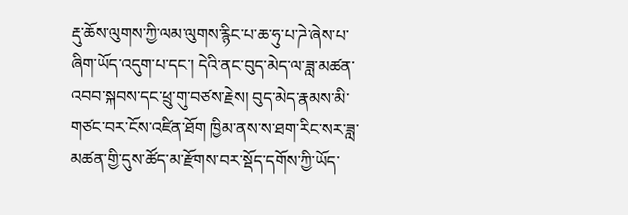རྡུ་ཆོས་ལུགས་ཀྱི་ལམ་ལུགས་རྙིང་པ་ཆ་ཧུ་པ་ཌེ་ཞེས་པ་ཞིག་ཡོད་འདུག་པ་དང་། དེའི་ནང་བུད་མེད་ལ་ཟླ་མཚན་འབབ་སྐབས་དང་ཕྲུ་གུ་བཙས་རྗེས། བུད་མེད་རྣམས་མི་གཙང་བར་ངོས་འཛིན་ཐོག ཁྱིམ་ནས་ས་ཐག་རིང་སར་ཟླ་མཚན་གྱི་དུས་ཚོད་མ་རྫོགས་བར་སྡོད་དགོས་ཀྱི་ཡོད་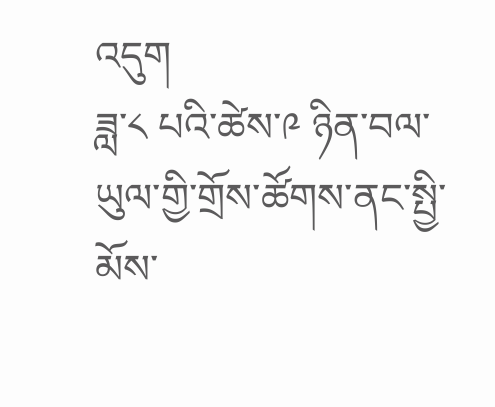འདུག
ཟླ་༨ པའི་ཚེས་༩ ཉིན་བལ་ཡུལ་གྱི་གྲོས་ཚོགས་ནང་སྤྱི་མོས་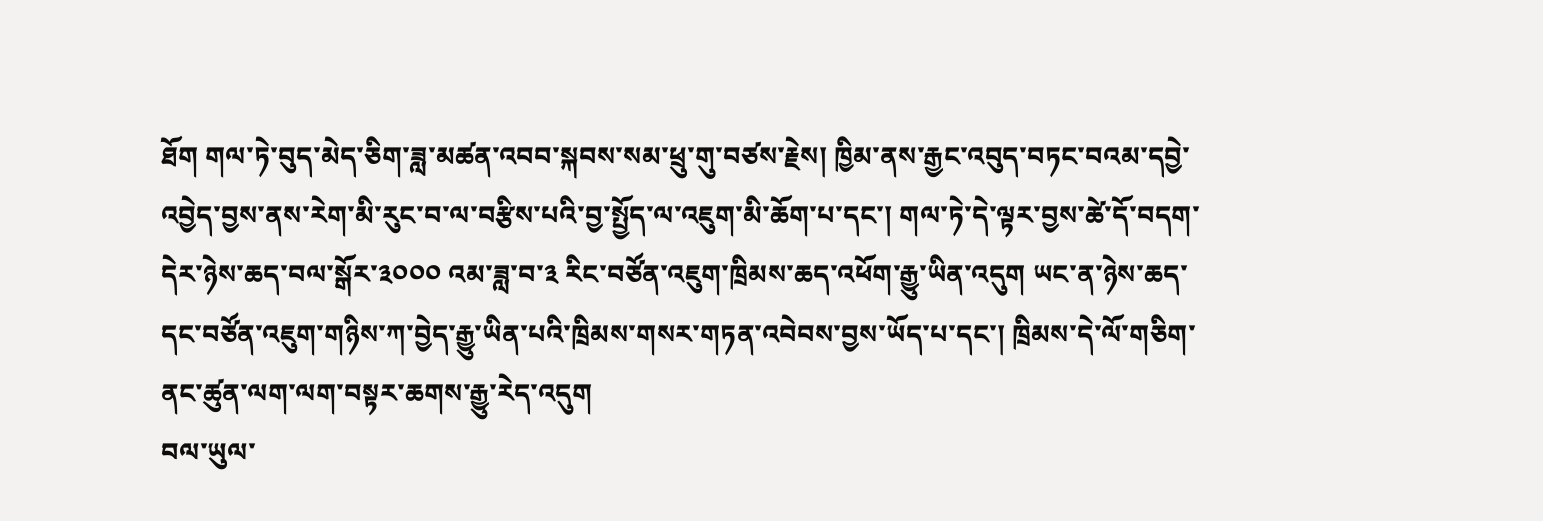ཐོག གལ་ཏེ་བུད་མེད་ཅིག་ཟླ་མཚན་འབབ་སྐབས་སམ་ཕྲུ་གུ་བཙས་རྗེས། ཁྱིམ་ནས་རྒྱང་འབུད་བཏང་བའམ་དབྱེ་འབྱེད་བྱས་ནས་རེག་མི་རུང་བ་ལ་བརྩིས་པའི་བྱ་སྤྱོད་ལ་འཇུག་མི་ཆོག་པ་དང་། གལ་ཏེ་དེ་ལྟར་བྱས་ཚེ་དོ་བདག་དེར་ཉེས་ཆད་བལ་སྒོར་༣༠༠༠ འམ་ཟླ་བ་༣ རིང་བཙོན་འཇུག་ཁྲིམས་ཆད་འཕོག་རྒྱུ་ཡིན་འདུག ཡང་ན་ཉེས་ཆད་དང་བཙོན་འཇུག་གཉིས་ཀ་བྱེད་རྒྱུ་ཡིན་པའི་ཁྲིམས་གསར་གཏན་འབེབས་བྱས་ཡོད་པ་དང་། ཁྲིམས་དེ་ལོ་གཅིག་ནང་ཚུན་ལག་ལག་བསྟར་ཆགས་རྒྱུ་རེད་འདུག
བལ་ཡུལ་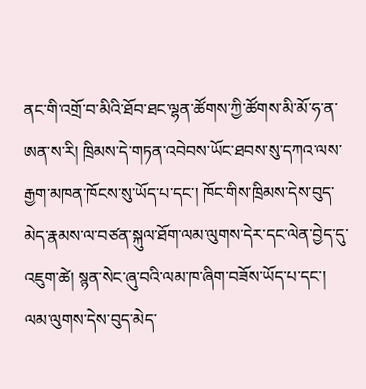ནང་གི་འགྲོ་བ་མིའི་ཐོབ་ཐང་ལྷན་ཚོགས་ཀྱི་ཚོགས་མི་མོ་ཧ་ན་ཨན་ས་རི། ཁྲིམས་དེ་གཏན་འབེབས་ཡོང་ཐབས་སུ་དཀའ་ལས་རྒྱག་མཁན་ཁོངས་སུ་ཡོད་པ་དང་། ཁོང་གིས་ཁྲིམས་དེས་བུད་མེད་རྣམས་ལ་བཙན་སྐུལ་ཐོག་ལམ་ལུགས་དེར་དང་ལེན་བྱེད་དུ་འཇུག་ཚེ། སྙན་སེང་ཞུ་བའི་ལམ་ཁ་ཞིག་བཟོས་ཡོད་པ་དང་། ལམ་ལུགས་དེས་བུད་མེད་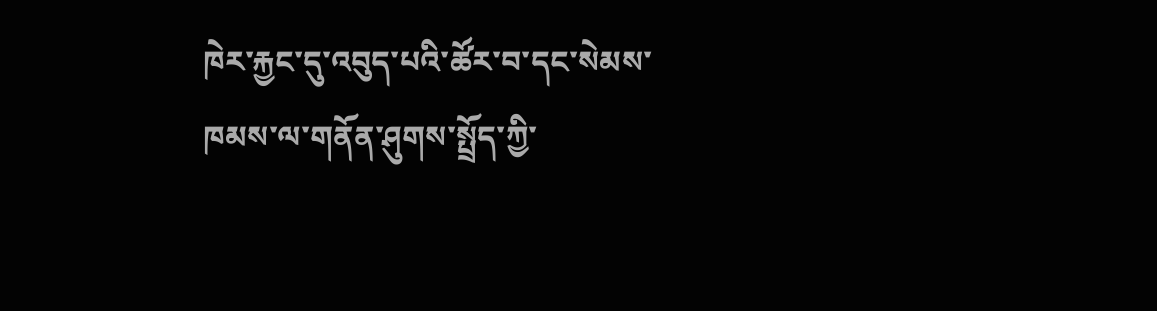ཁེར་རྐྱང་དུ་འབུད་པའི་ཚོར་བ་དང་སེམས་ཁམས་ལ་གནོན་ཤུགས་སྤྲོད་ཀྱི་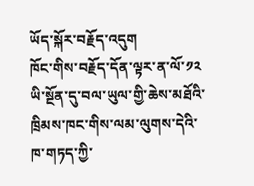ཡོད་སྐོར་བརྗོད་འདུག
ཁོང་གིས་བརྗོད་དོན་ལྟར་ན་ལོ་༡༢ ཡི་སྔོན་དུ་བལ་ཡུལ་གྱི་ཆེས་མཐོའི་ཁྲིམས་ཁང་གིས་ལམ་ལུགས་དེའི་ཁ་གཏད་ཀྱི་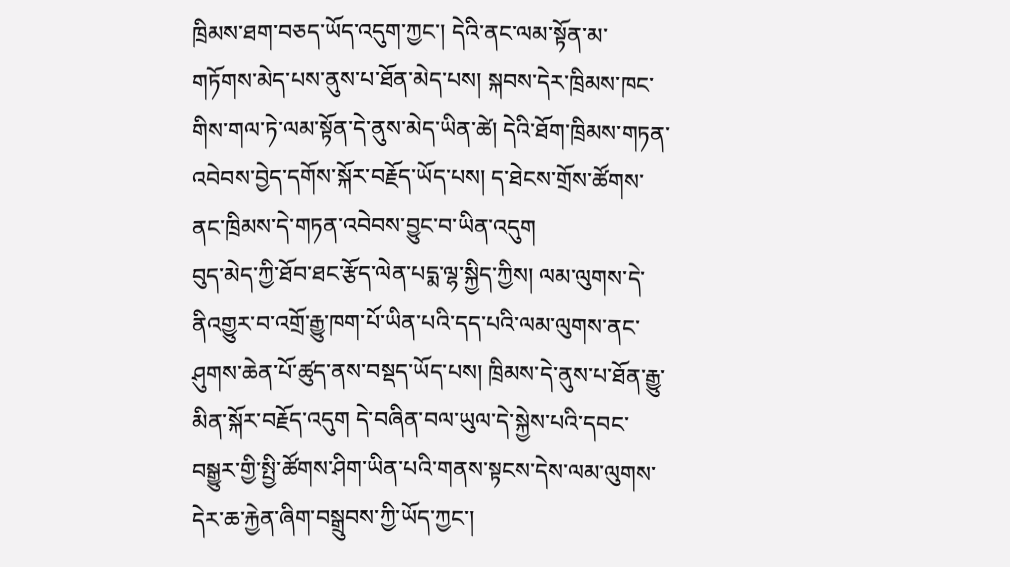ཁྲིམས་ཐག་བཅད་ཡོད་འདུག་ཀྱང་། དེའི་ནང་ལམ་སྟོན་མ་གཏོགས་མེད་པས་ནུས་པ་ཐོན་མེད་པས། སྐབས་དེར་ཁྲིམས་ཁང་གིས་གལ་ཏེ་ལམ་སྟོན་དེ་ནུས་མེད་ཡིན་ཚེ། དེའི་ཐོག་ཁྲིམས་གཏན་འབེབས་བྱེད་དགོས་སྐོར་བརྗོད་ཡོད་པས། ད་ཐེངས་གྲོས་ཚོགས་ནང་ཁྲིམས་དེ་གཏན་འབེབས་བྱུང་བ་ཡིན་འདུག
བུད་མེད་ཀྱི་ཐོབ་ཐང་རྩོད་ལེན་པདྨ་ལྷ་སྐྱིད་ཀྱིས། ལམ་ལུགས་དེ་ནིའགྱུར་བ་འགྲོ་རྒྱུ་ཁག་པོ་ཡིན་པའི་དད་པའི་ལམ་ལུགས་ནང་ཤུགས་ཆེན་པོ་ཚུད་ནས་བསྡད་ཡོད་པས། ཁྲིམས་དེ་ནུས་པ་ཐོན་རྒྱུ་མིན་སྐོར་བརྗོད་འདུག དེ་བཞིན་བལ་ཡུལ་དེ་སྐྱེས་པའི་དབང་བསྒྱུར་གྱི་སྤྱི་ཚོགས་ཤིག་ཡིན་པའི་གནས་སྟངས་དེས་ལམ་ལུགས་དེར་ཆ་རྐྱེན་ཞིག་བསྒྲུབས་ཀྱི་ཡོད་ཀྱང་།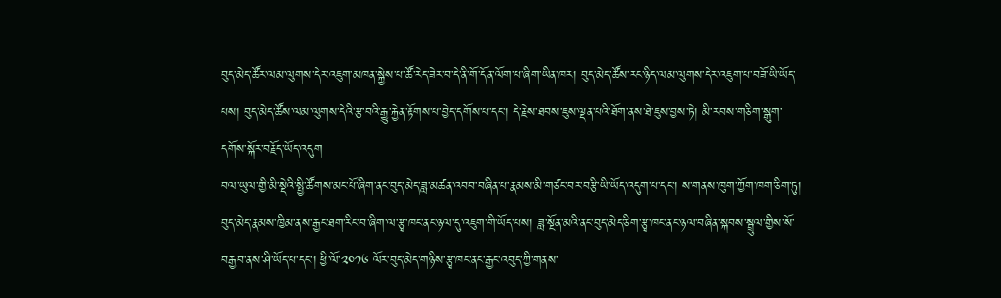བུད་མེད་ཚོར་ལམ་ལུགས་དེར་འཇུག་མཁན་སྐྱེས་པ་ཚོ་རེད་ཟེར་བ་དེ་ནི་གོ་དོན་ལོག་པ་ཞིག་ཡིན་ཁར། བུད་མེད་ཚོས་རང་ཉིད་ལམ་ལུགས་དེར་འཇུག་པ་བཟོ་ཡི་ཡོད་པས། བུད་མེད་ཚོས་ལམ་ལུགས་དེའི་རྩ་བའི་རྒྱུ་རྐྱེན་རྟོགས་པ་བྱེད་དགོས་པ་དང་། དེ་རྗེས་ཐབས་ཇུས་ལྡན་པའི་ཐོག་ནས་ཐེ་ཇུས་བྱས་ཏེ། མི་རབས་གཅིག་སྒུག་དགོས་སྐོར་བརྗོད་ཡོད་འདུག
བལ་ཡུལ་གྱི་མི་སྡེའི་སྤྱི་ཚོགས་མང་པོ་ཞིག་ནང་བུད་མེད་ཟླ་མཚན་འབབ་བཞིན་པ་རྣམས་མི་གཙང་བར་བརྩི་ཡི་ཡོད་འདུག་པ་དང་། ས་གནས་ཁུག་ཀྱོག་ཁག་ཅིག་ཏུ། བུད་མེད་རྣམས་ཁྱིམ་ནས་རྒྱང་ཐག་རིང་བ་ཞིག་ལ་རྩྭ་ཁང་ནང་ཉལ་དུ་འཇུག་གི་ཡོད་པས། ཟླ་སྔོན་མའི་ནང་བུད་མེད་ཅིག་རྩྭ་ཁང་ནང་ཉལ་བཞིན་སྐབས་སྦྲུལ་གྱིས་སོ་བརྒྱབ་ནས་ཤི་ཡོད་པ་དང་། ཕྱི་ལོ་༢༠༡༦ ལོར་བུད་མེད་གཉིས་རྩྭ་ཁང་ནང་རྒྱང་འབུད་ཀྱི་གནས་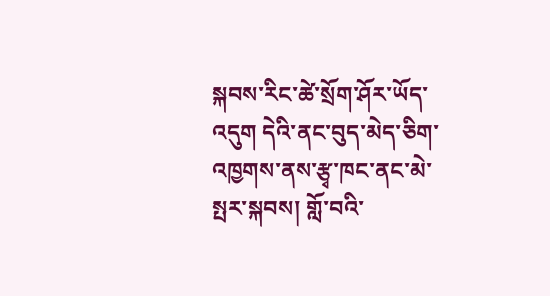སྐབས་རིང་ཚེ་སྲོག་ཤོར་ཡོད་འདུག དེའི་ནང་བུད་མེད་ཅིག་འཁྱགས་ནས་རྩྭ་ཁང་ནང་མེ་སྤར་སྐབས། གློ་བའི་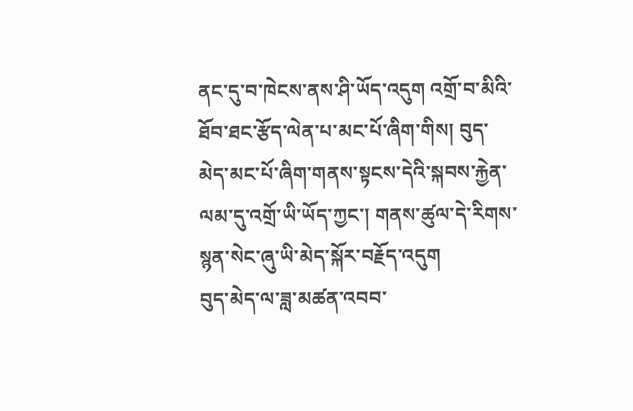ནང་དུ་བ་ཁེངས་ནས་ཤི་ཡོད་འདུག འགྲོ་བ་མིའི་ཐོབ་ཐང་རྩོད་ལེན་པ་མང་པོ་ཞིག་གིས། བུད་མེད་མང་པོ་ཞིག་གནས་སྟངས་དེའི་སྐབས་རྐྱེན་ལམ་དུ་འགྲོ་ཡི་ཡོད་ཀྱང་། གནས་ཚུལ་དེ་རིགས་སྙན་སེང་ཞུ་ཡི་མེད་སྐོར་བརྗོད་འདུག
བུད་མེད་ལ་ཟླ་མཚན་འབབ་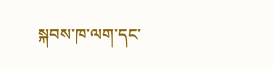སྐབས་ཁ་ལག་དང་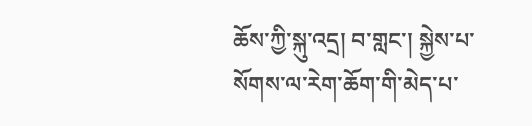ཆོས་ཀྱི་སྐུ་འདྲ། བ་གླང་། སྐྱེས་པ་སོགས་ལ་རེག་ཆོག་གི་མེད་པ་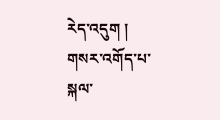རེད་འདུག །
གསར་འགོད་པ་སྐལ་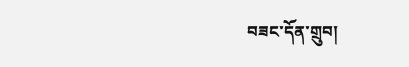བཟང་དོན་གྲུབ།